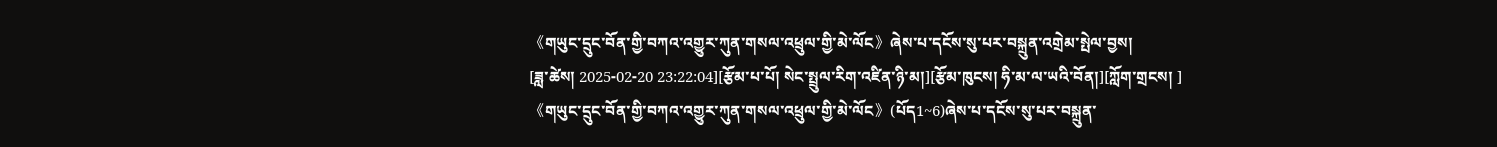《གཡུང་དྲུང་བོན་གྱི་བཀའ་འགྱུར་ཀུན་གསལ་འཕྲུལ་གྱི་མེ་ལོང》ཞེས་པ་དངོས་སུ་པར་བསྐྲུན་འགྲེམ་སྤེལ་བྱས།
[ཟླ་ཚེས། 2025-02-20 23:22:04][རྩོམ་པ་པོ། སེང་སྤྲུལ་རིག་འཛིན་ཉི་མ།][རྩོམ་ཁུངས། ཧི་མ་ལ་ཡའི་བོན།][ཀློག་གྲངས། ]
《གཡུང་དྲུང་བོན་གྱི་བཀའ་འགྱུར་ཀུན་གསལ་འཕྲུལ་གྱི་མེ་ལོང》(པོད1~6)ཞེས་པ་དངོས་སུ་པར་བསྐྲུན་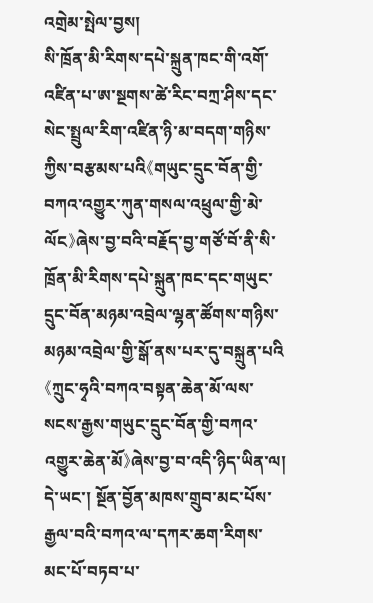འགྲེམ་སྤེལ་བྱས།
སི་ཁྲོན་མི་རིགས་དཔེ་སྐྲུན་ཁང་གི་འགོ་འཛིན་པ་ཨ་སྔགས་ཚེ་རིང་བཀྲ་ཤིས་དང་སེང་སྤྲུལ་རིག་འཛིན་ཉི་མ་བདག་གཉིས་ཀྱིས་བརྩམས་པའི《གཡུང་དྲུང་བོན་གྱི་བཀའ་འགྱུར་ཀུན་གསལ་འཕྲུལ་གྱི་མེ་ལོང》ཞེས་བྱ་བའི་བརྗོད་བྱ་གཙོ་བོ་ནི་སི་ཁྲོན་མི་རིགས་དཔེ་སྐྲུན་ཁང་དང་གཡུང་དྲུང་བོན་མཉམ་འབྲེལ་ལྷན་ཚོགས་གཉིས་མཉམ་འབྲེལ་གྱི་སྒོ་ནས་པར་དུ་བསྐྲུན་པའི《ཀྲུང་ཧྭའི་བཀའ་བསྟན་ཆེན་མོ་ལས་སངས་རྒྱས་གཡུང་དྲུང་བོན་གྱི་བཀའ་འགྱུར་ཆེན་མོ》ཞེས་བྱ་བ་འདི་ཉིད་ཡིན་ལ། དེ་ཡང་། སྔོན་བྱོན་མཁས་གྲུབ་མང་པོས་རྒྱལ་བའི་བཀའ་ལ་དཀར་ཆག་རིགས་མང་པོ་བཏབ་པ་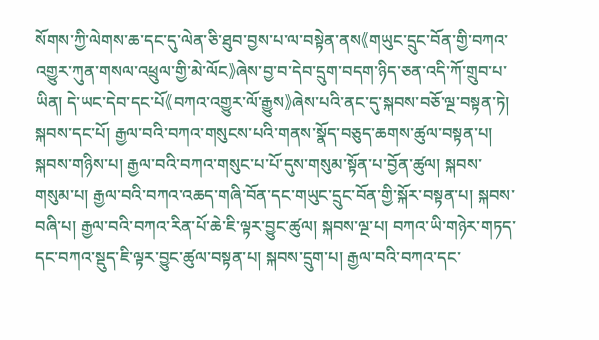སོགས་ཀྱི་ལེགས་ཆ་དང་དུ་ལེན་ཅི་ཐུབ་བྱས་པ་ལ་བསྟེན་ནས《གཡུང་དྲུང་བོན་གྱི་བཀའ་འགྱུར་ཀུན་གསལ་འཕྲུལ་གྱི་མེ་ལོང》ཞེས་བྱ་བ་དེབ་དྲུག་བདག་ཉིད་ཅན་འདི་ཀོ་གྲུབ་པ་ཡིན། དེ་ཡང་དེབ་དང་པོ《བཀའ་འགྱུར་ལོ་རྒྱུས》ཞེས་པའི་ནང་དུ་སྐབས་བཅོ་ལྔ་བསྟན་ཏེ། སྐབས་དང་པོ། རྒྱལ་བའི་བཀའ་གསུངས་པའི་གནས་སྣོད་བཅུད་ཆགས་ཚུལ་བསྟན་པ། སྐབས་གཉིས་པ། རྒྱལ་བའི་བཀའ་གསུང་པ་པོ་དུས་གསུམ་སྟོན་པ་བྱོན་ཚུལ། སྐབས་གསུམ་པ། རྒྱལ་བའི་བཀའ་འཆད་གཞི་བོན་དང་གཡུང་དྲུང་བོན་གྱི་སྐོར་བསྟན་པ། སྐབས་བཞི་པ། རྒྱལ་བའི་བཀའ་རིན་པོ་ཆེ་ཇི་ལྟར་བྱུང་ཚུལ། སྐབས་ལྔ་པ། བཀའ་ཡི་གཉེར་གཏད་དང་བཀའ་སྡུད་ཇི་ལྟར་བྱུང་ཚུལ་བསྟན་པ། སྐབས་དྲུག་པ། རྒྱལ་བའི་བཀའ་དང་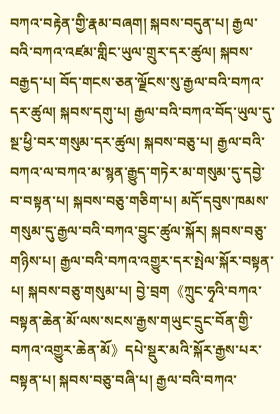བཀའ་བརྟེན་གྱི་རྣམ་བཞག། སྐབས་བདུན་པ། རྒྱལ་བའི་བཀའ་འཛམ་གླིང་ཡུལ་གྲུར་དར་ཚུལ། སྐབས་བརྒྱད་པ། བོད་གངས་ཅན་ལྗོངས་སུ་རྒྱལ་བའི་བཀའ་དར་ཚུལ། སྐབས་དགུ་པ། རྒྱལ་བའི་བཀའ་བོད་ཡུལ་དུ་སྔ་ཕྱི་བར་གསུམ་དར་ཚུལ། སྐབས་བཅུ་པ། རྒྱལ་བའི་བཀའ་ལ་བཀའ་མ་སྙན་རྒྱུད་གཏེར་མ་གསུམ་དུ་དབྱེ་བ་བསྟན་པ། སྐབས་བཅུ་གཅིག་པ། མདོ་དབུས་ཁམས་གསུམ་དུ་རྒྱལ་བའི་བཀའ་བྱུང་ཚུལ་སྐོར། སྐབས་བཅུ་གཉིས་པ། རྒྱལ་བའི་བཀའ་འགྱུར་དར་སྤེལ་སྐོར་བསྟན་པ། སྐབས་བཅུ་གསུམ་པ། བྱེ་བྲག《ཀྲུང་ཧྭའི་བཀའ་བསྟན་ཆེན་མོ་ལས་སངས་རྒྱས་གཡུང་དྲུང་བོན་གྱི་བཀའ་འགྱུར་ཆེན་མོ》དཔེ་སྡུར་མའི་སྐོར་རྒྱས་པར་བསྟན་པ། སྐབས་བཅུ་བཞི་པ། རྒྱལ་བའི་བཀའ་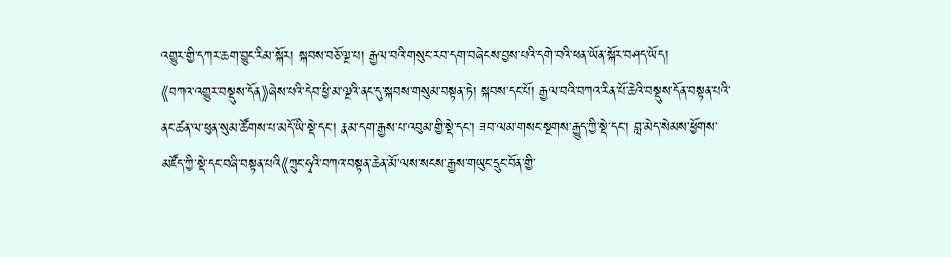འགྱུར་གྱི་དཀར་ཆག་བྱུང་རིམ་སྐོར། སྐབས་བཅོ་ལྔ་པ། རྒྱལ་བའི་གསུང་རབ་དག་བཞེངས་བྱས་པའི་དགེ་བའི་ཕན་ཡོན་སྐོར་བཤད་ཡོད།
《བཀའ་འགྱུར་བསྡུས་དོན》ཞེས་པའི་དེབ་ཕྱི་མ་ལྔའི་ནང་དུ་སྐབས་གསུམ་བསྟན་ཏེ། སྐབས་དང་པོ། རྒྱལ་བའི་བཀའ་རིན་པོ་ཆེའི་བསྡུས་དོན་བསྟན་པའི་ནང་ཚན་ལ་ཕུན་སུམ་ཚོགས་པ་མདོ་ཡི་སྡེ་དང་། རྣམ་དག་རྒྱས་པ་འབུམ་གྱི་སྡེ་དང་། ཟབ་ལམ་གསང་སྔགས་རྒྱུད་ཀྱི་སྡེ་དང་། བླ་མེད་སེམས་ཕྱོགས་མཛོད་ཀྱི་སྡེ་དང་བཞི་བསྟན་པའི《ཀྲུང་ཧྭའི་བཀའ་བསྟན་ཆེན་མོ་ལས་སངས་རྒྱས་གཡུང་དྲུང་བོན་གྱི་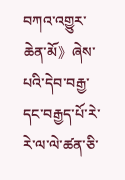བཀའ་འགྱུར་ཆེན་མོ》ཞེས་པའི་དེབ་བརྒྱ་དང་བརྒྱད་པོ་རེ་རེ་ལ་ལེ་ཚན་ཅི་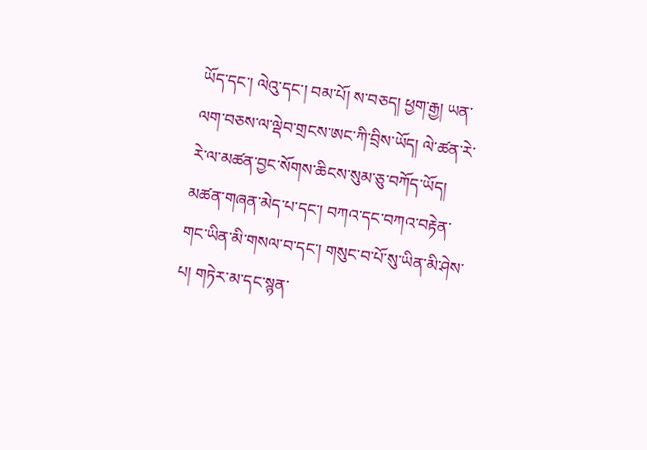ཡོད་དང་། ལེའུ་དང་། བམ་པོ། ས་བཅད། ཕྱག་རྒྱ། ཡན་ལག་བཅས་ལ་ལྡེབ་གྲངས་ཨང་ཀི་བྲིས་ཡོད། ལེ་ཚན་རེ་རེ་ལ་མཚན་བྱང་སོགས་ཆིངས་སུམ་ཅུ་བཀོད་ཡོད། མཚན་གཞན་མེད་པ་དང་། བཀའ་དང་བཀའ་བརྟེན་གང་ཡིན་མི་གསལ་བ་དང་། གསུང་བ་པོ་སུ་ཡིན་མི་ཤེས་པ། གཏེར་མ་དང་སྙན་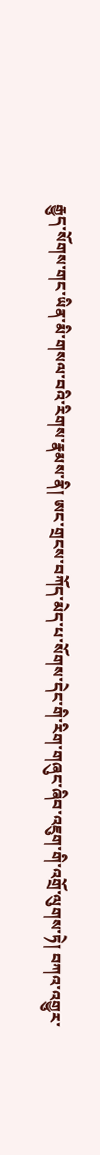རྒྱུད་སོགས་གང་ཡིན་མི་གསལ་བའི་རིགས་རྣམས་ནི། ཨང་གྲངས་བཀོད་མེད་པ་སོགས་དེང་གི་རིག་གཞུང་ཞིབ་འཇུག་གི་འགྲོ་ལུགས་ཏེ། བཀའ་འགྱུར་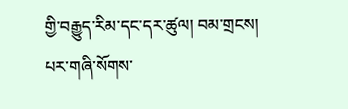གྱི་བརྒྱུད་རིམ་དང་དར་ཚུལ། བམ་གྲངས། པར་གཞི་སོགས་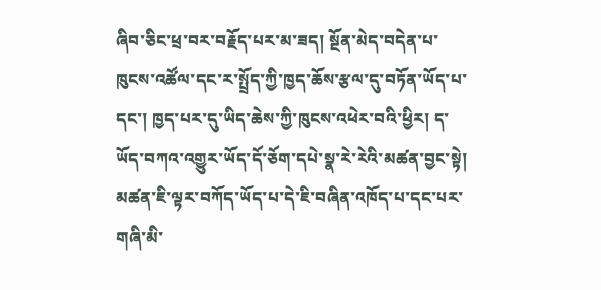ཞིབ་ཅིང་ཕྲ་བར་བརྗོད་པར་མ་ཟད། སྔོན་མེད་བདེན་པ་ཁུངས་འཚོལ་དང་ར་སྤྲོད་ཀྱི་ཁྱད་ཆོས་རྩལ་དུ་བཏོན་ཡོད་པ་དང་། ཁྱད་པར་དུ་ཡིད་ཆེས་ཀྱི་ཁུངས་འཕེར་བའི་ཕྱིར། ད་ཡོད་བཀའ་འགྱུར་ཡོད་དོ་ཅོག་དཔེ་སྣ་རེ་རེའི་མཚན་བྱང་སྟེ། མཚན་ཇི་ལྟར་བཀོད་ཡོད་པ་དེ་ཇི་བཞིན་འཁོད་པ་དང་པར་གཞི་མི་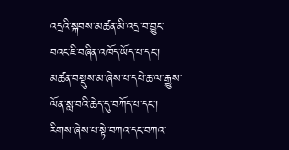འདྲའི་སྐབས་མཚན་མི་འདྲ་བ་བྱུང་བའང་ཇི་བཞིན་འཁོད་ཡོད་པ་དང་། མཚན་བསྡུས་མ་ཞེས་པ་དཔེ་ཆ་ལ་རྒྱུས་ལོན་སླ་བའི་ཆེད་དུ་བཀོད་པ་དང་། རིགས་ཞེས་པ་སྟེ་བཀའ་དང་བཀའ་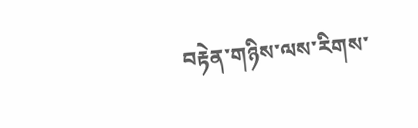བརྟེན་གཉིས་ལས་རིགས་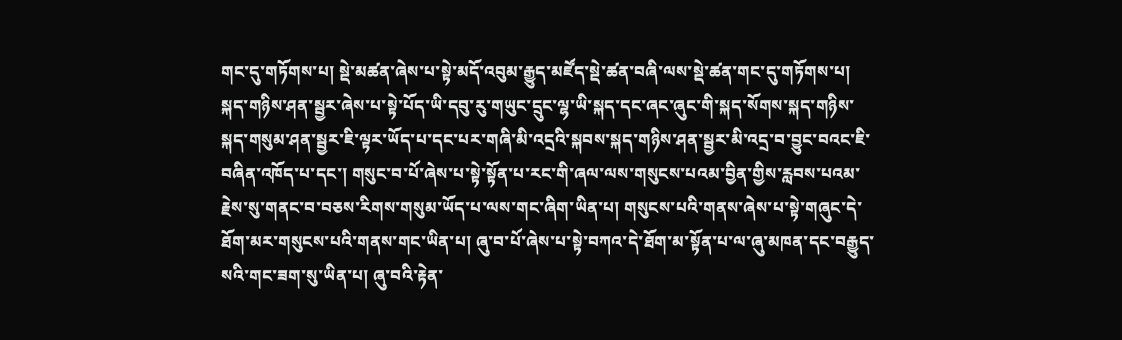གང་དུ་གཏོགས་པ། སྡེ་མཚན་ཞེས་པ་སྟེ་མདོ་འབུམ་རྒྱུད་མཛོད་སྡེ་ཚན་བཞི་ལས་སྡེ་ཚན་གང་དུ་གཏོགས་པ། སྐད་གཉིས་ཤན་སྦྱར་ཞེས་པ་སྟེ་པོད་ཡི་དབུ་རུ་གཡུང་དྲུང་ལྷ་ཡི་སྐད་དང་ཞང་ཞུང་གི་སྐད་སོགས་སྐད་གཉིས་སྐད་གསུམ་ཤན་སྦྱར་ཇི་ལྟར་ཡོད་པ་དང་པར་གཞི་མི་འདྲའི་སྐབས་སྐད་གཉིས་ཤན་སྦྱར་མི་འདྲ་བ་བྱུང་བའང་ཇི་བཞིན་འཁོད་པ་དང་། གསུང་བ་པོ་ཞེས་པ་སྟེ་སྟོན་པ་རང་གི་ཞལ་ལས་གསུངས་པའམ་བྱིན་གྱིས་རླབས་པའམ་རྗེས་སུ་གནང་བ་བཅས་རིགས་གསུམ་ཡོད་པ་ལས་གང་ཞིག་ཡིན་པ། གསུངས་པའི་གནས་ཞེས་པ་སྟེ་གཞུང་དེ་ཐོག་མར་གསུངས་པའི་གནས་གང་ཡིན་པ། ཞུ་བ་པོ་ཞེས་པ་སྟེ་བཀའ་དེ་ཐོག་མ་སྟོན་པ་ལ་ཞུ་མཁན་དང་བརྒྱུད་སའི་གང་ཟག་སུ་ཡིན་པ། ཞུ་བའི་རྟེན་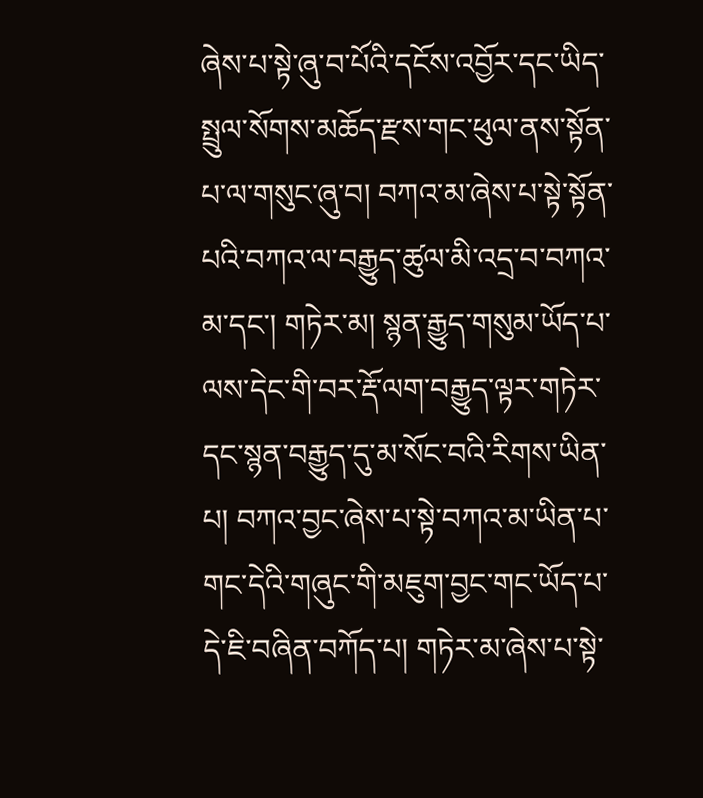ཞེས་པ་སྟེ་ཞུ་བ་པོའི་དངོས་འབྱོར་དང་ཡིད་སྤྲུལ་སོགས་མཆོད་རྫས་གང་ཕུལ་ནས་སྟོན་པ་ལ་གསུང་ཞུ་བ། བཀའ་མ་ཞེས་པ་སྟེ་སྟོན་པའི་བཀའ་ལ་བརྒྱུད་ཚུལ་མི་འདྲ་བ་བཀའ་མ་དང་། གཏེར་མ། སྙན་རྒྱུད་གསུམ་ཡོད་པ་ལས་དེང་གི་བར་རྡོ་ལག་བརྒྱུད་ལྟར་གཏེར་དང་སྙན་བརྒྱུད་དུ་མ་སོང་བའི་རིགས་ཡིན་པ། བཀའ་བྱང་ཞེས་པ་སྟེ་བཀའ་མ་ཡིན་པ་གང་དེའི་གཞུང་གི་མཇུག་བྱང་གང་ཡོད་པ་དེ་ཇི་བཞིན་བཀོད་པ། གཏེར་མ་ཞེས་པ་སྟེ་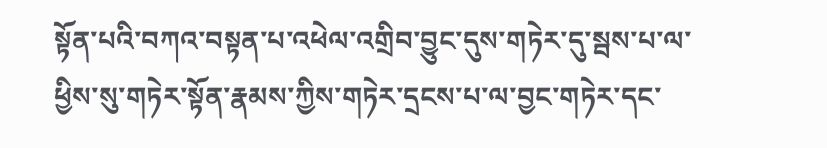སྟོན་པའི་བཀའ་བསྟན་པ་འཕེལ་འགྲིབ་བྱུང་དུས་གཏེར་དུ་སྦས་པ་ལ་ཕྱིས་སུ་གཏེར་སྟོན་རྣམས་ཀྱིས་གཏེར་དྲངས་པ་ལ་བྱང་གཏེར་དང་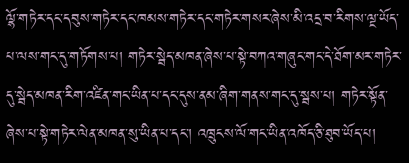ལྷོ་གཏེར་དང་དབུས་གཏེར་དང་ཁམས་གཏེར་དང་གཏེར་གསར་ཞེས་མི་འདྲ་བ་རིགས་ལྔ་ཡོད་པ་ལས་གང་དུ་གཏོགས་པ། གཏེར་སྦེད་མཁན་ཞེས་པ་སྟེ་བཀའ་གཞུང་གང་དེ་ཐོག་མར་གཏེར་དུ་སྦེད་མཁན་རིག་འཛིན་གང་ཡིན་པ་དང་དུས་ནམ་ཞིག་གནས་གང་དུ་སྦས་པ། གཏེར་སྟོན་ཞེས་པ་སྟེ་གཏེར་ལེན་མཁན་སུ་ཡིན་པ་དང་། འཁྲུངས་ལོ་གང་ཡིན་འཁོད་ཅི་ཐུབ་ཡོད་པ།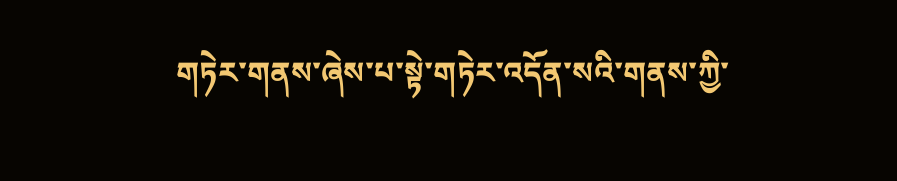གཏེར་གནས་ཞེས་པ་སྟེ་གཏེར་འདོན་སའི་གནས་ཀྱི་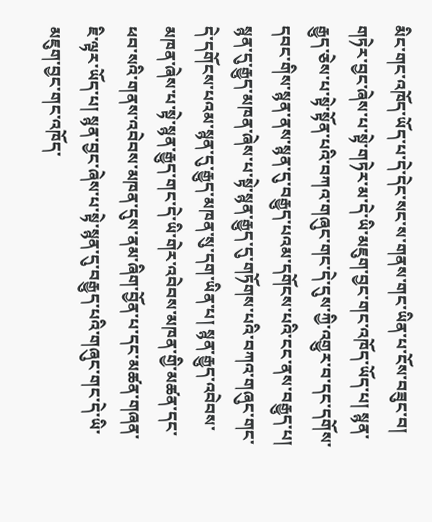མིང་གང་འཁོད་ཡོད་པ་དེ་དེང་སང་ས་གནས་གང་ཡིན་པ་ངོས་བཟུང་བ། གཏེར་བྱང་ཞེས་པ་སྟེ་གཏེར་མ་དེ་ཡི་མཇུག་བྱང་གང་འཁོད་ཡོད་པ། སྙན་རྒྱུད་ཅེས་པ་སྟེ་སྟོན་པའི་བཀའ་གཞུང་གང་དེ་དུས་ཀྱི་འགྱུར་བ་དང་དགོས་དབང་གིས་སྙན་ནས་སྙན་དུ་བརྒྱུད་པའམ་དགོངས་པའི་ངང་ནས་བརྒྱུད་པ། སྙན་དུ་རྒྱུད་མཁན་ཞེས་པ་སྟེ་སྙན་རྒྱུད་དུ་གཏོགས་པའི་བཀའ་གཞུང་གང་དེ་དགོངས་པའམ་སྙན་དུ་རྒྱུད་མཁན་སུ་དག་ཡིན་པ། སྙན་རྒྱུད་འབེབས་མཁན་ཞེས་པ་སྟེ་སྙན་རྒྱུད་གང་དེ་ཡི་གེར་འབེབས་མཁན་གྱི་མཚན་དང་ཕབ་སའི་གནས་འབེབས་མཁན་དུས་ནམ་ཞིག་བྱོན་པ་དང་མཚན་གཞན་ཇི་ལྟར་ཡོད་པ། སྙན་བྱང་ཞེས་པ་སྟེ་སྙན་དུ་བརྒྱུད་པའི་གཞུང་གང་དེ་ཡི་མཇུག་བྱང་གང་འཁོད་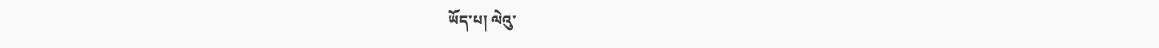ཡོད་པ། ལེའུ་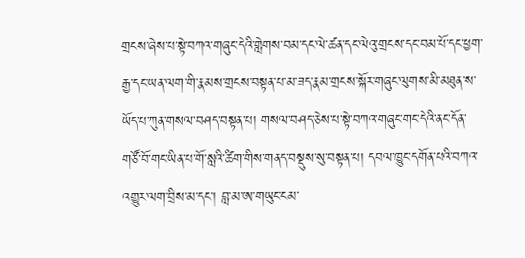གྲངས་ཞེས་པ་སྟེ་བཀའ་གཞུང་དེའི་གླེགས་བམ་དང་ལེ་ཚན་དང་ལེའུ་གྲངས་དང་བམ་པོ་དང་ཕྱག་རྒྱ་དང་ཡན་ལག་གི་རྣམས་གྲངས་བསྟན་པ་མ་ཟད་རྣམ་གྲངས་སྐོར་གཞུང་ལུགས་མི་མཐུན་ས་ཡོད་པ་ཀུན་གསལ་བཤད་བསྟན་པ། གསལ་བཤད་ཅེས་པ་སྟེ་བཀའ་གཞུང་གང་དེའི་ནང་དོན་གཙོ་བོ་གང་ཡིན་པ་གོ་སླའི་ཚིག་གིས་གནད་བསྡུས་སུ་བསྟན་པ། དབལ་ཁྱུང་དགོན་པའི་བཀའ་འགྱུར་ལག་བྲིས་མ་དང་། བླ་མ་ཨ་གཡུང་ངམ་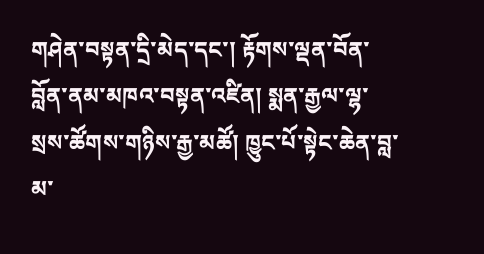གཤེན་བསྟན་དྲི་མེད་དང་། རྟོགས་ལྡན་བོན་བློན་ནམ་མཁའ་བསྟན་འཛིན། སྨན་རྒྱལ་ལྷ་སྲས་ཚོགས་གཉིས་རྒྱ་མཚོ། ཁྱུང་པོ་སྟེང་ཆེན་བླ་མ་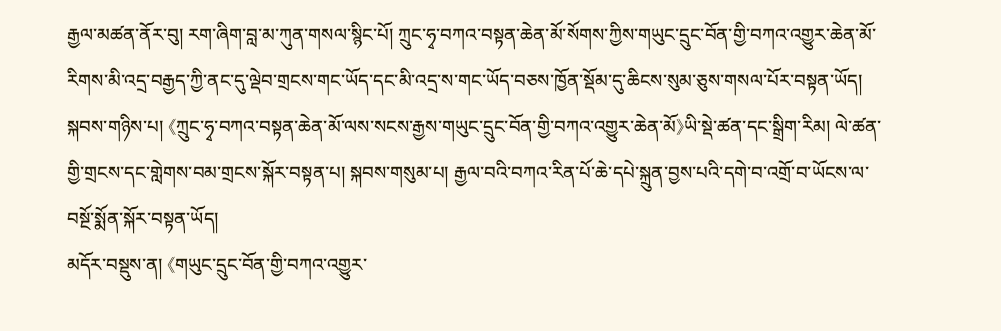རྒྱལ་མཚན་ནོར་བུ། རག་ཞིག་བླ་མ་ཀུན་གསལ་སྙིང་པོ། ཀྲུང་ཧྭ་བཀའ་བསྟན་ཆེན་མོ་སོགས་ཀྱིས་གཡུང་དྲུང་བོན་གྱི་བཀའ་འགྱུར་ཆེན་མོ་རིགས་མི་འདྲ་བརྒྱད་ཀྱི་ནང་དུ་ལྡེབ་གྲངས་གང་ཡོད་དང་མི་འདྲ་ས་གང་ཡོད་བཅས་ཁྱོན་སྡོམ་དུ་ཆིངས་སུམ་ཅུས་གསལ་པོར་བསྟན་ཡོད།
སྐབས་གཉིས་པ། 《ཀྲུང་ཧྭ་བཀའ་བསྟན་ཆེན་མོ་ལས་སངས་རྒྱས་གཡུང་དྲུང་བོན་གྱི་བཀའ་འགྱུར་ཆེན་མོ》ཡི་སྡེ་ཚན་དང་སྒྲིག་རིམ། ལེ་ཚན་གྱི་གྲངས་དང་གླེགས་བམ་གྲངས་སྐོར་བསྟན་པ། སྐབས་གསུམ་པ། རྒྱལ་བའི་བཀའ་རིན་པོ་ཆེ་དཔེ་སྐྲུན་བྱས་པའི་དགེ་བ་འགྲོ་བ་ཡོངས་ལ་བསྔོ་སྨོན་སྐོར་བསྟན་ཡོད།
མདོར་བསྡུས་ན། 《གཡུང་དྲུང་བོན་གྱི་བཀའ་འགྱུར་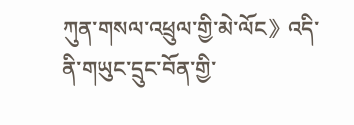ཀུན་གསལ་འཕྲུལ་གྱི་མེ་ལོང》འདི་ནི་གཡུང་དྲུང་བོན་གྱི་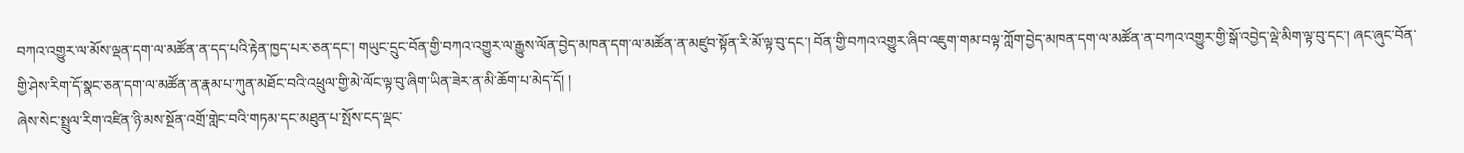བཀའ་འགྱུར་ལ་མོས་ལྡན་དག་ལ་མཚོན་ན་དད་པའི་རྟེན་ཁྱད་པར་ཅན་དང་། གཡུང་དྲུང་བོན་གྱི་བཀའ་འགྱུར་ལ་རྒྱུས་ལོན་བྱེད་མཁན་དག་ལ་མཚོན་ན་མཛུབ་སྟོན་རི་མོ་ལྟ་བུ་དང་། བོན་གྱི་བཀའ་འགྱུར་ཞིབ་འཇུག་གམ་བལྟ་ཀློག་བྱེད་མཁན་དག་ལ་མཚོན་ན་བཀའ་འགྱུར་གྱི་སྒོ་འབྱེད་ལྡེ་མིག་ལྟ་བུ་དང་། ཞང་ཞུང་བོན་གྱི་ཤེས་རིག་དོ་སྣང་ཅན་དག་ལ་མཚོན་ན་རྣམ་པ་ཀུན་མཐོང་བའི་འཕྲུལ་གྱི་མེ་ལོང་ལྟ་བུ་ཞིག་ཡིན་ཟེར་ན་མི་ཆོག་པ་མེད་དོ། །
ཞེས་སེང་སྤྲུལ་རིག་འཛིན་ཉི་མས་སྔོན་འགྲོ་གླེང་བའི་གཏམ་དང་མཐུན་པ་སྤོས་ངད་ལྡང་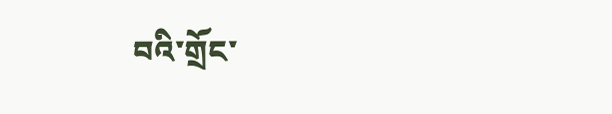བའི་གྲོང་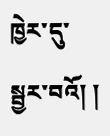ཁྱེར་དུ་སྦྱར་བའོ། །